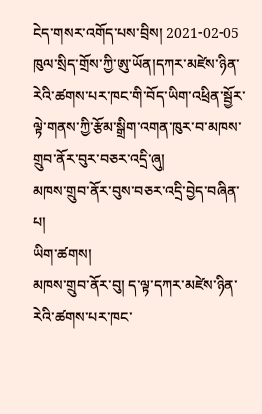ངེད་གསར་འགོད་པས་བྲིས། 2021-02-05
ཁུལ་སྲིད་གྲོས་ཀྱི་ཨུ་ཡོན།དཀར་མཛེས་ཉིན་རེའི་ཚགས་པར་ཁང་གི་བོད་ཡིག་འཕྲིན་སྦྱོར་ལྟེ་གནས་ཀྱི་རྩོམ་སྒྲིག་འགན་ཁུར་བ་མཁས་གྲུབ་ནོར་བུར་བཅར་འདྲི་ཞུ།
མཁས་གྲུབ་ནོར་བུས་བཅར་འདྲི་བྱེད་བཞིན་པ།
ཡིག་ཚགས།
མཁས་གྲུབ་ནོར་བུ། ད་ལྟ་དཀར་མཛེས་ཉིན་རེའི་ཚགས་པར་ཁང་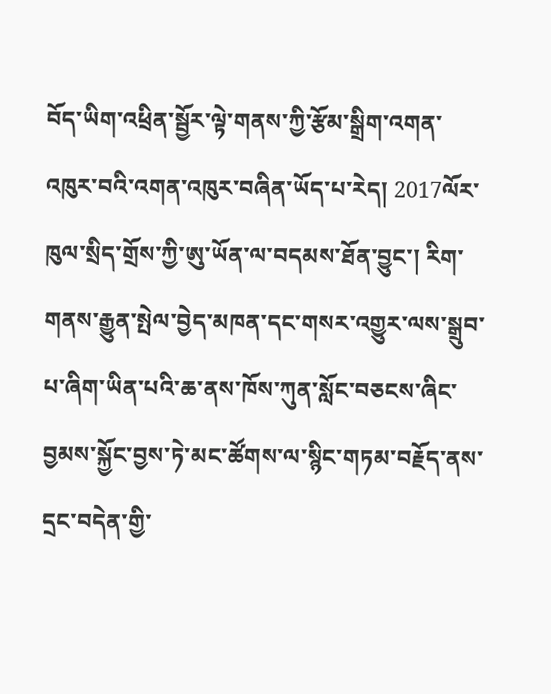བོད་ཡིག་འཕྲིན་སྦྱོར་ལྟེ་གནས་ཀྱི་རྩོམ་སྒྲིག་འགན་འཁུར་བའི་འགན་འཁུར་བཞིན་ཡོད་པ་རེད། 2017ལོར་ཁུལ་སྲིད་གྲོས་ཀྱི་ཨུ་ཡོན་ལ་བདམས་ཐོན་བྱུང་། རིག་གནས་རྒྱུན་སྤེལ་བྱེད་མཁན་དང་གསར་འགྱུར་ལས་སྒྲུབ་པ་ཞིག་ཡིན་པའི་ཆ་ནས་ཁོས་ཀུན་སློང་བཅངས་ཞིང་བྱམས་སྐྱོང་བྱས་ཏེ་མང་ཚོགས་ལ་སྙིང་གཏམ་བརྗོད་ནས་དྲང་བདེན་གྱི་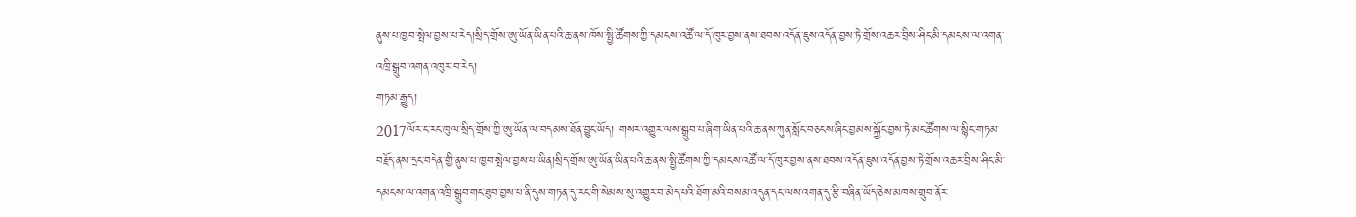ནུས་པ་ཁྱབ་སྤེལ་བྱས་པ་རེད།སྲིད་གྲོས་ཨུ་ཡོན་ཡིན་པའི་ཆ་ནས་ཁོས་སྤྱི་ཚོགས་ཀྱི་དམངས་འཚོ་ལ་དོ་ཁུར་བྱས་ནས་ཐབས་འདོན་ཇུས་འདོན་བྱས་ཏེ་གྲོས་འཆར་བྲིས་ཤིང་མི་དམངས་ལ་འགན་འཁྲི་སྒྲུབ་འགན་འཁུར་བ་རེད།
གཏམ་རྒྱུད།
2017ལོར་ང་རང་ཁུལ་སྲིད་གྲོས་ཀྱི་ཨུ་ཡོན་ལ་བདམས་ཐོན་བྱུང་ཡོད། གསར་འགྱུར་ལས་སྒྲུབ་པ་ཞིག་ཡིན་པའི་ཆ་ནས་ཀུན་སློང་བཅངས་ཞིང་བྱམས་སྐྱོང་བྱས་ཏེ་མང་ཚོགས་ལ་སྙིང་གཏམ་བརྗོད་ནས་དྲང་བདེན་གྱི་ནུས་པ་ཁྱབ་སྤེལ་བྱས་པ་ཡིན།སྲིད་གྲོས་ཨུ་ཡོན་ཡིན་པའི་ཆ་ནས་སྤྱི་ཚོགས་ཀྱི་དམངས་འཚོ་ལ་དོ་ཁུར་བྱས་ནས་ཐབས་འདོན་ཇུས་འདོན་བྱས་ཏེ་གྲོས་འཆར་བྲིས་ཤིང་མི་དམངས་ལ་འགན་འཁྲི་སྒྲུབ་གང་ཐུབ་བྱས་པ་ནི་དུས་གཏན་དུ་རང་གི་སེམས་སུ་འགྱུར་བ་མེད་པའི་ཐོག་མའི་བསམ་འདུན་དང་ལས་འགན་དུ་རྩི་བཞིན་ཡོད་ཅེས་མཁས་གྲུབ་ནོར་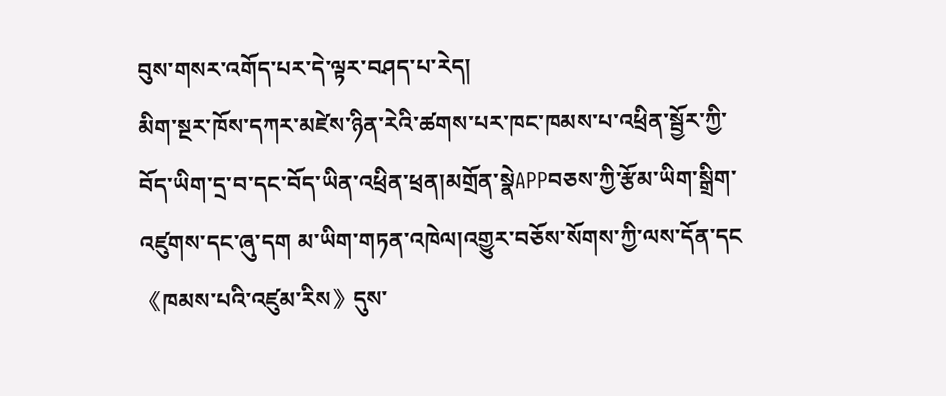བུས་གསར་འགོད་པར་དེ་ལྟར་བཤད་པ་རེད།
མིག་སྔར་ཁོས་དཀར་མཛེས་ཉིན་རེའི་ཚགས་པར་ཁང་ཁམས་པ་འཕྲིན་སྦྱོར་ཀྱི་བོད་ཡིག་དྲ་བ་དང་བོད་ཡིན་འཕྲིན་ཕྲན།མགྲོན་སྣེAPPབཅས་ཀྱི་རྩོམ་ཡིག་སྒྲིག་འཛུགས་དང་ཞུ་དག མ་ཡིག་གཏན་འཁེལ།འགྱུར་བཅོས་སོགས་ཀྱི་ལས་དོན་དང《ཁམས་པའི་འཛུམ་རིས》དུས་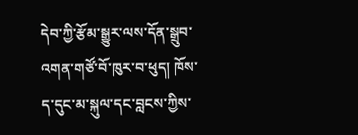དེབ་ཀྱི་རྩོམ་སྒྱུར་ལས་དོན་སྒྲུབ་འགན་གཙོ་བོ་ཁུར་བ་ཕུད། ཁོས་ད་དུང་མ་སྐུལ་དང་བླངས་ཀྱིས་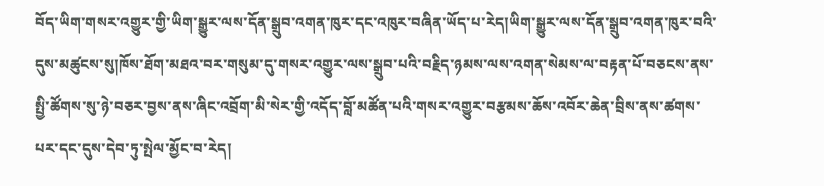བོད་ཡིག་གསར་འགྱུར་གྱི་ཡིག་སྒྱུར་ལས་དོན་སྒྲུབ་འགན་ཁུར་དང་འཁུར་བཞིན་ཡོད་པ་རེད།ཡིག་སྒྱུར་ལས་དོན་སྒྲུབ་འགན་ཁུར་བའི་དུས་མཚུངས་སུ།ཁོས་ཐོག་མཐའ་བར་གསུམ་དུ་གསར་འགྱུར་ལས་སྒྲུབ་པའི་བརྗིད་ཉམས་ལས་འགན་སེམས་ལ་བརྟན་པོ་བཅངས་ནས་སྤྱི་ཚོགས་སུ་ཉེ་བཅར་བྱས་ནས་ཞིང་འབྲོག་མི་སེར་གྱི་འདོད་བློ་མཚོན་པའི་གསར་འགྱུར་བརྩམས་ཆོས་འབོར་ཆེན་བྲིས་ནས་ཚགས་པར་དང་དུས་དེབ་ཏུ་སྤེལ་མྱོང་བ་རེད།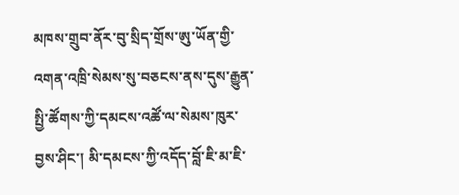མཁས་གྲུབ་ནོར་བུ་སྲིད་གྲོས་ཨུ་ཡོན་གྱི་འགན་འཁྲི་སེམས་སུ་བཅངས་ནས་དུས་རྒྱུན་སྤྱི་ཚོགས་ཀྱི་དམངས་འཚོ་ལ་སེམས་ཁུར་བྱས་ཤིང་། མི་དམངས་ཀྱི་འདོད་བློ་ཇི་མ་ཇི་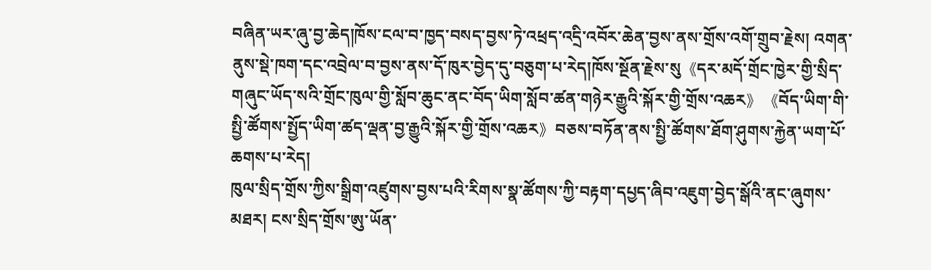བཞིན་ཡར་ཞུ་བྱ་ཆེད།ཁོས་ངལ་བ་ཁྱད་བསད་བྱས་ཏེ་འཕྲད་འདྲི་འབོར་ཆེན་བྱས་ནས་གྲོས་འགོ་གྲུབ་རྗེས། འགན་ནུས་སྡེ་ཁག་དང་འབྲེལ་བ་བྱས་ནས་དོ་ཁུར་བྱེད་དུ་བཅུག་པ་རེད།ཁོས་སྔོན་རྗེས་སུ《དར་མདོ་གྲོང་ཁྱེར་གྱི་སྲིད་གཞུང་ཡོད་སའི་གྲོང་ཁུལ་གྱི་སློབ་ཆུང་ནང་བོད་ཡིག་སློབ་ཚན་གཉེར་རྒྱུའི་སྐོར་གྱི་གྲོས་འཆར》《བོད་ཡིག་གི་སྤྱི་ཚོགས་སྤྱོད་ཡིག་ཚད་ལྡན་བྱ་རྒྱུའི་སྐོར་གྱི་གྲོས་འཆར》བཅས་བཏོན་ནས་སྤྱི་ཚོགས་ཐོག་ཤུགས་རྐྱེན་ཡག་པོ་ཆགས་པ་རེད།
ཁུལ་སྲིད་གྲོས་ཀྱིས་སྒྲིག་འཛུགས་བྱས་པའི་རིགས་སྣ་ཚོགས་ཀྱི་བརྟག་དཔྱད་ཞིབ་འཇུག་བྱེད་སྒོའི་ནང་ཞུགས་མཐར། ངས་སྲིད་གྲོས་ཨུ་ཡོན་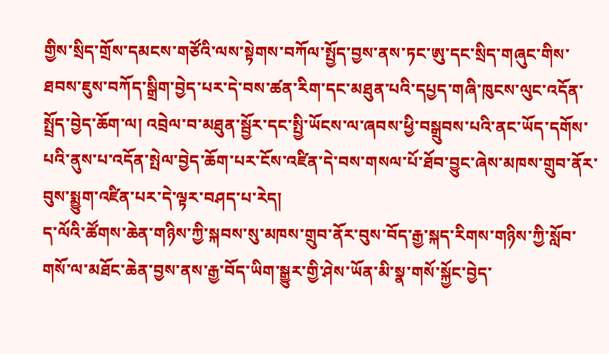གྱིས་སྲིད་གྲོས་དམངས་གཙོའི་ལས་སྟེགས་བཀོལ་སྤྱོད་བྱས་ནས་ཏང་ཨུ་དང་སྲིད་གཞུང་གིས་ཐབས་ཇུས་བཀོད་སྒྲིག་བྱེད་པར་དེ་བས་ཚན་རིག་དང་མཐུན་པའི་དཔྱད་གཞི་ཁུངས་ལུང་འདོན་སྤྲོད་བྱེད་ཆོག་ལ། འབྲེལ་བ་མཐུན་སྦྱོར་དང་སྤྱི་ཡོངས་ལ་ཞབས་ཕྱི་བསྒྲུབས་པའི་ནང་ཡོད་དགོས་པའི་ནུས་པ་འདོན་སྤེལ་བྱེད་ཆོག་པར་ངོས་འཛིན་དེ་བས་གསལ་པོ་ཐོབ་བྱུང་ཞེས་མཁས་གྲུབ་ནོར་བུས་སྨྱུག་འཛིན་པར་དེ་ལྟར་བཤད་པ་རེད།
ད་ལོའི་ཚོགས་ཆེན་གཉིས་ཀྱི་སྐབས་སུ་མཁས་གྲུབ་ནོར་བུས་བོད་རྒྱ་སྐད་རིགས་གཉིས་ཀྱི་སློབ་གསོ་ལ་མཐོང་ཆེན་བྱས་ནས་རྒྱ་བོད་ཡིག་སྒྱུར་གྱི་ཤེས་ཡོན་མི་སྣ་གསོ་སྐྱོང་བྱེད་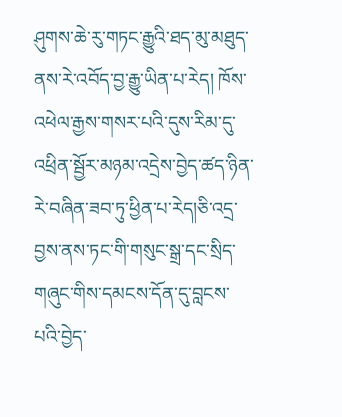ཤུགས་ཆེ་རུ་གཏང་རྒྱུའི་ཐད་མུ་མཐུད་ནས་རེ་འབོད་བྱ་རྒྱུ་ཡིན་པ་རེད། ཁོས་འཕེལ་རྒྱས་གསར་པའི་དུས་རིམ་དུ་འཕྲིན་སྦྱོར་མཉམ་འདྲེས་བྱེད་ཚད་ཉིན་རེ་བཞིན་ཟབ་ཏུ་ཕྱིན་པ་རེད།ཅི་འདྲ་བྱས་ནས་ཏང་གི་གསུང་སྒྲ་དང་སྲིད་གཞུང་གིས་དམངས་དོན་དུ་བླངས་པའི་བྱེད་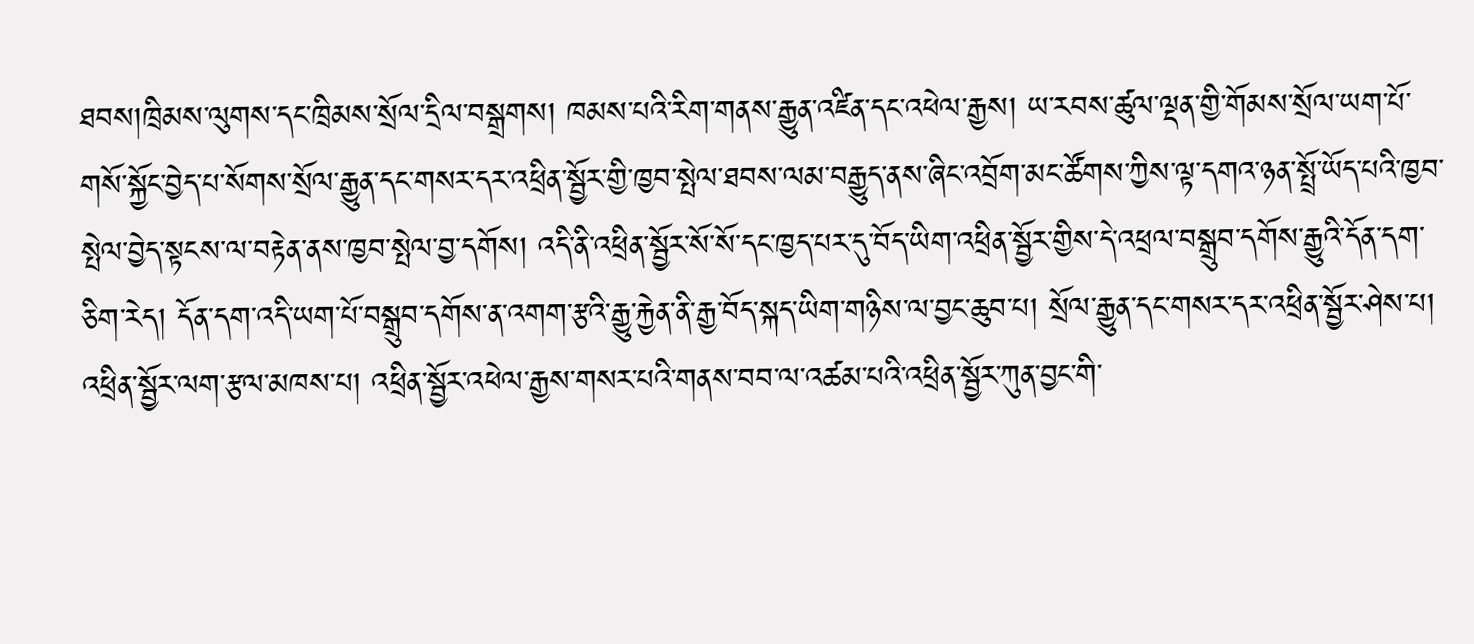ཐབས།ཁྲིམས་ལུགས་དང་ཁྲིམས་སྲོལ་དྲིལ་བསྒྲགས། ཁམས་པའི་རིག་གནས་རྒྱུན་འཛིན་དང་འཕེལ་རྒྱས། ཡ་རབས་ཚུལ་ལྡན་གྱི་གོམས་སྲོལ་ཡག་པོ་གསོ་སྐྱོང་བྱེད་པ་སོགས་སྲོལ་རྒྱུན་དང་གསར་དར་འཕྲིན་སྦྱོར་གྱི་ཁྱབ་སྤེལ་ཐབས་ལམ་བརྒྱུད་ནས་ཞིང་འབྲོག་མང་ཚོགས་ཀྱིས་ལྟ་དགའ་ཉན་སྤྲོ་ཡོད་པའི་ཁྱབ་སྤེལ་བྱེད་སྟངས་ལ་བརྟེན་ནས་ཁྱབ་སྤེལ་བྱ་དགོས། འདི་ནི་འཕྲིན་སྦྱོར་སོ་སོ་དང་ཁྱད་པར་དུ་བོད་ཡིག་འཕྲིན་སྦྱོར་གྱིས་དེ་འཕྲལ་བསྒྲུབ་དགོས་རྒྱུའི་དོན་དག་ཅིག་རེད། དོན་དག་འདི་ཡག་པོ་བསྒྲུབ་དགོས་ན་འགག་རྩའི་རྒྱུ་རྐྱེན་ནི་རྒྱ་བོད་སྐད་ཡིག་གཉིས་ལ་བྱང་ཆུབ་པ། སྲོལ་རྒྱུན་དང་གསར་དར་འཕྲིན་སྦྱོར་ཤེས་པ། འཕྲིན་སྦྱོར་ལག་རྩལ་མཁས་པ། འཕྲིན་སྦྱོར་འཕེལ་རྒྱས་གསར་པའི་གནས་བབ་ལ་འཚམ་པའི་འཕྲིན་སྦྱོར་ཀུན་བྱང་གི་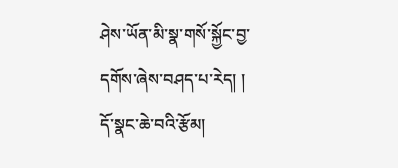ཤེས་ཡོན་མི་སྣ་གསོ་སྐྱོང་བྱ་དགོས་ཞེས་བཤད་པ་རེད། །
དོ་སྣང་ཆེ་བའི་རྩོམ།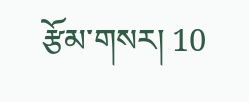རྩོམ་གསར། 10